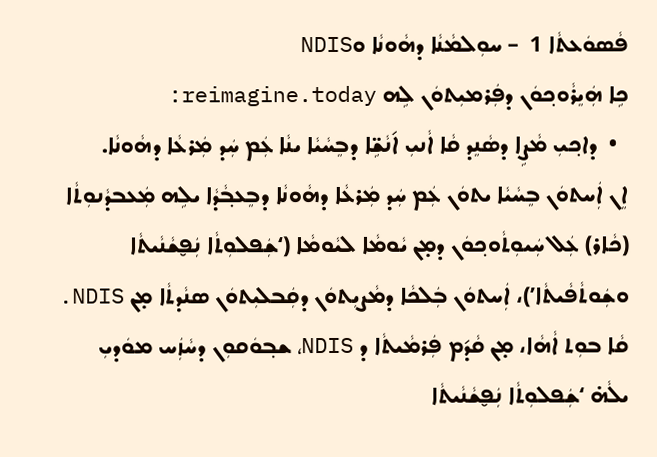ܦܵܣܘܿܥܬܵܐ 1  – ܚܘܼܠܡܵܢܵܐ ܕܗܵܘܢܵܐ ܘNDIS
ܟܹܐ ܗܲܝܸܪܵܘܟ݂ܘܿܢ ܕܦܲܪܡܝܼܬܘܿܢ ܠܹܗ reimagine.today:
  •  ܕܐܟ݂ܝܼ ܡܵܨܹܐ ܕܣܵܢܸܕ ܩܵܐ ܐܵܢܝܼ ܐ݇ܢܵܫܹ̈ܐ ܕܒܸܚܵܝܵܐ ܝܢܵܐ ܥܲܡ ܚܲܕ ܡܲܪܥܵܐ ܕܗܵܘܢܵܐ.
ܐܸܢ ܐܲܚܬܘܿܢ ܒܸܚܵܝܵܐ ܝܬܘܿܢ ܥܲܡ ܚܲܕ ܡܲܪܥܵܐ ܕܗܵܘܢܵܐ ܕܒܸܥܒ݂ܵܕܵܐ ܝܠܹܗ ܡܲܥܒܕܵܢܘܼܬܵܐ (ܟܵܐܪ) ܥܲܠ ܚܲܝܘܼܬܵܘܟ݂ܘܿܢ ܕܡ̣ܢ ܝܵܘܡܵܐ ܠܝܵܘܡܵܐ (‘ܫܲܦܠܘܼܬܵܐ ܢܲܦ̮ܫܵܢܵܝܬܵܐ ܘܫܲܘܬܵܦܵܝܬܵܐ’)، ܐܲܚܬܘܿܢ ܒܲܠܟܵܐ ܕܡܵܨܝܼܬܘܿܢ ܕܩܲܒܠܝܼܬܘܿܢ ܣܢܵܕܬܵܐ ܡ̣ܢ NDIS. ܩܵܐ ܒܘܼܬ ܐܵܗܵܐ، ܡ̣ܢ ܩܵܕ݇ܡ ܦܲܪܡܵܝܬܵܐ ܕ NDIS، ܫܒ݂ܘܿܩܘܼܢ ܕܚܵܙܲܚ ܡܘܿܕܝܼ ܝܠܵܗ̇ ‘ܫܲܦܠܘܼܬܵܐ ܢܲܦ̮ܫܵܢܵܝܬܵܐ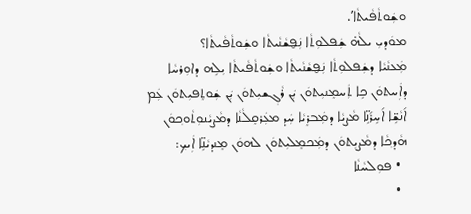ܘܫܲܘܬܵܦܵܝܬܵܐ’.
ܡܘܿܕܝܼ ܝܠܵܗ̇ ܫܲܦܠܘܼܬܵܐ ܢܲܦ̮ܫܵܢܵܝܬܵܐ ܘܫܲܘܬܵܦܵܝܬܵܐ؟
ܡܲܥܢܵܝܵܐ ܕܫܲܦܠܘܼܬܵܐ ܢܲܦ̮ܫܵܢܵܝܬܵܐ ܘܫܲܘܬܵܦܵܝܬܵܐ ܝܼܠܹܗ ܕܐܘܼܪܚܵܐ ܕܐܲܚܬܘܿܢ ܟܹܐ ܬܲܚܡܸܢܝܼܬܘܿܢ ܝܲܢ ܪܵܓ݂ܫܝܼܬܘܿܢ ܝܲܢ ܫܲܘܬܸܦܝܼܬܘܿܢ ܥܲܡ ܐ݇ܢܵܫܹ̈ܐ ܐ݇ܚܹܪ݇ܢܹ̈ܐ ܡܵܨܝܵܐ ܕܡܲܒܪܸܝܵܐ ܚܲܕ ܡܥܲܪܩܸܠܵܢܵܐ ܕܡܵܨܝܵܢܘܼܬܵܘܟ݂ܘܿܢ ܗܵܕܟ݂ܵܐ ܕܡܵܨܝܼܬܘܿܢ ܕܡܲܟܡܸܠܝܼܬܘܿܢ ܠܗܘܿܢ ܡܸܢܕܝܵܢܹ̈ܐ ܐܲܝܟ݂:
  • ܦܘܼܠܚܵܢܵܐ
  •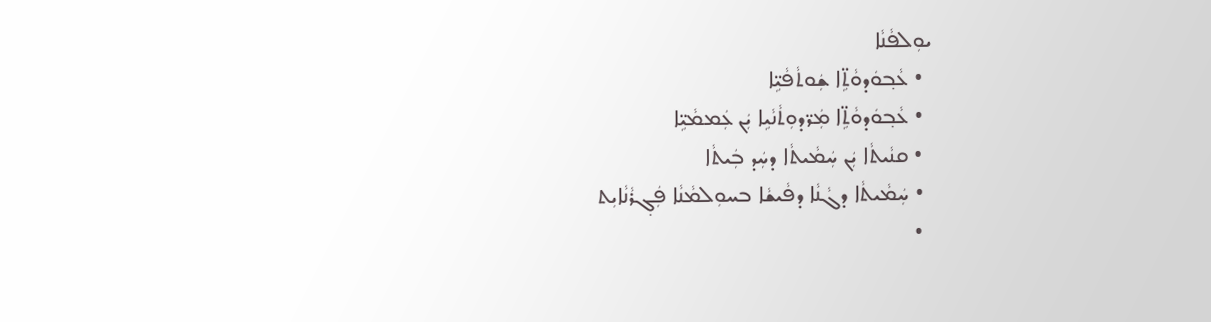ܝܘܼܠܦܵܢܵܐ
  • ܥܵܒ݂ܘܿܕܘܵܬܹ̈ܐ ܫܲܘܬܵܦܵܝܹ̈ܐ
  • ܥܵܒ݂ܘܿܕܘܵܬܹ̈ܐ ܡܲܪ̈ܕܘܼܬܵܢܵܝܹܐ ܝܲܢ ܥܲܡܡܵܝܹ̈ܐ
  • ܩܢܵܝܬܵܐ ܝܲܢ ܚܲܡܵܝܬܵܐ ܕܚܲܕ ܒܲܝܬܵܐ
  • ܚܲܡܵܝܬܵܐ ܕܓܵܢܵܐ ܕܦܵܝܫܵܐ ܒܚܘܼܠܡܵܢܵܐ ܦܲܓ݂ܪܵܢܵܐܝܼܬ
  •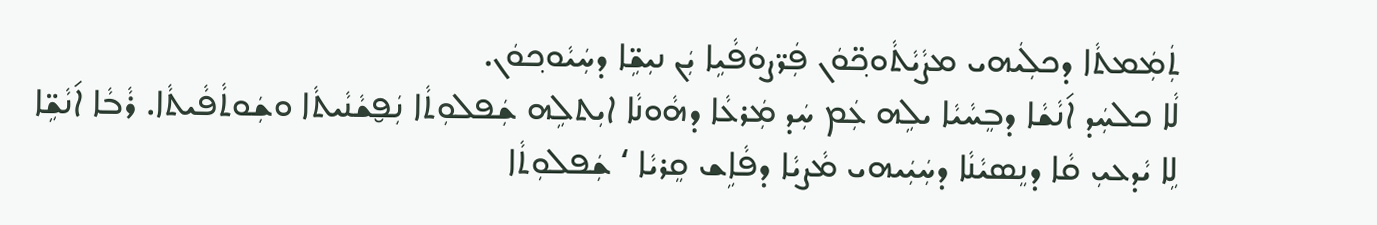ܬܲܡܲܡܬܵܐ ܕܟܠܲܝܗܝ ܡܨܵܝܵܬܵܘܟ݂̈ܘܿܢ ܦܲܪ̈ܨܘܿܦܵܝܹܐ ܝܲܢ ܢܝܼܫܹ̈ܐ ܕܚܲܝܵܘܟ݂ܘܿܢ.
ܠܵܐ ܟܠܚܲܕ ܐ݇ܢܵܫܵܐ ܕܒܸܚܵܝܵܐ ܝܠܹܗ ܥܲܡ ܚܲܕ ܡܲܪܥܵܐ ܕܗܵܘܢܵܐ ܐܝܼܬܠܹܗ ܫܲܦܠܘܼܬܵܐ ܢܲܦ̮ܫܵܢܵܝܬܵܐ ܘܫܲܘܬܵܦܵܝܬܵܐ. ܪܵܒܵܐ ܐ݇ܢܵܫܹ̈ܐ ܠܹܐ ܝܵܕܥܝܼ ܩܵܐ ܕܢܸܣܝܵܢܵܐ ܕܚܲܝܲܝܗܝ ܡܵܨܝܵܐ ܕܦܵܐܹܫ ܩܸܪܝܵܐ ‘ ܫܲܦܠܘܼܬܵܐ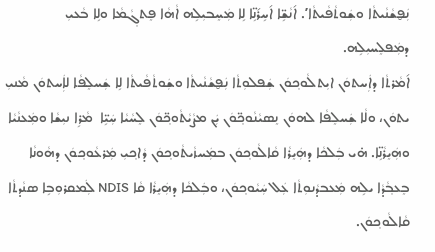ܢܲܦ̮ܫܵܢܵܝܬܵܐ ܘܫܲܘܬܵܦܵܝܬܵܐ’. ܐ݇ܢܵܫܹ̈ܐ ܐ݇ܚܹܪ݇ܢܹ̈ܐ ܠܹܐ ܡܲܚܸܒܝܼܠܹܗ ܐܵܗܵܐ ܦܸܬܓ݂ܵܡܵܐ ܘܠܹܐ ܒܵܥܝܼ ܕܡܲܦܠܸܚܝܼܠܹܗ.
ܐ݇ܡܵܪܬܵܐ ܕܐܲܚܬܘܿܢ ܐܝܼܬܠܵܘܟ݂ܘܿܢ ܫܲܦܠܘܼܬܵܐ ܢܲܦ̮ܫܵܢܵܝܬܵܐ ܘܫܲܘܬܵܦܵܝܬܵܐ ܠܹܐ ܫܲܚܠܸܦܵܐ ܠܐܲܚܬܘܿܢ ܡܵܢܝܼ ܝܬܘܿܢ، ܘܠܵܐ ܫܲܚܠܸܦܵܐ ܠܗܘܿܢ ܢܸܣܝܵܢܵܘܟ݂̈ܘܿܢ ܝܲܢ ܡܨܵܝܵܬܵܘܟ݂̈ܘܿܢ ܠܸܚܵܝܵܐ ܚܲܝܹ̈ܐ  ܡܵܪܹܐ ܢܝܼܫܵܐ ܘܡܲܥܢܵܝܵܐ ܘܗܲܝܸܪܵܢܹ̈ܐ. ܗ̇ܝ ܒܲܠܟܵܐ ܕܗܲܝܸܪܵܐ ܩܵܐܠܵܘܟ݂ܘܿܢ ܒܡܲܚܙܵܝܬܵܘܟ݂ܘܿܢ ܕܵܐܟ݂ܝܼ ܡܲܪܥܵܘܟ݂ܘܿܢ ܕܗܵܘܢܵܐ ܒܸܥܒ݂ܵܕܵܐ ܝܠܹܗ ܡܲܥܒܕܵܢܘܼܬܵܐ ܥܲܠ ܚܲܝܵܘܟ݂ܘܿܢ، ܘܒܲܠܟܵܐ ܕܗܲܝܸܪܵܐ ܩܵܐ NDIS ܠܲܡܩܪܘܼܒܹܐ ܣܢܵܕܬܵܐ ܩܵܐܠܵܘܟ݂ܘܿܢ.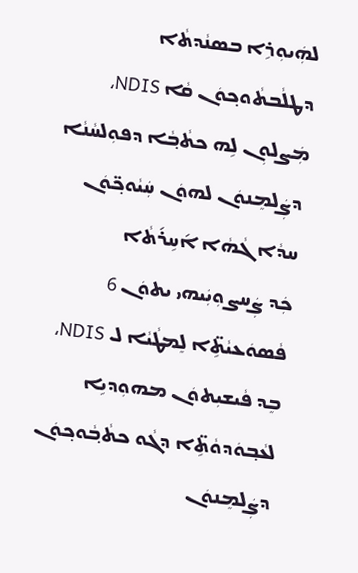ܠܗܲܝܘܼܪܹܐ ܒܣܢܵܕܬܵܐ ܕܛܠܵܒܬܵܘܟ݂ܘܿܢ ܩܵܐ NDIS، ܡܲܨܠܘܼܢ ܠܹܗ ܟܬܵܒ݂ܵܐ ܕܦܘܼܠܚܵܢܵܐ ܕܨܲܠܡܸܢܘܿܢ ܠܗܘܿܢ ܚܲܝܵܘܟ݂̈ܘܿܢ ܚܕܵܐ ܓܵܗܵܐ ܐ݇ܚܹܪ݇ܬܵܐ
ܟܲܕ ܨܲܚܨܘܼܝܲܝܗܝ ܝܬܘܿܢ 6 ܦܵܣܘܿܥܝܵܬܹ̈ܐ ܠܸܡܛܵܝܵܐ ܠ NDIS، ܒܸܕ ܦܵܝܫܝܼܬܘܿܢ ܡܗܘܼܕܝܹܐ ܠܥܵܒ݂ܘܿܕܘܵܬܹ̈ܐ ܕܓܵܘ ܟܬܵܒ݂ܵܘܟ݂ܘܿܢ ܕܨܲܠܡܸܢܘܿܢ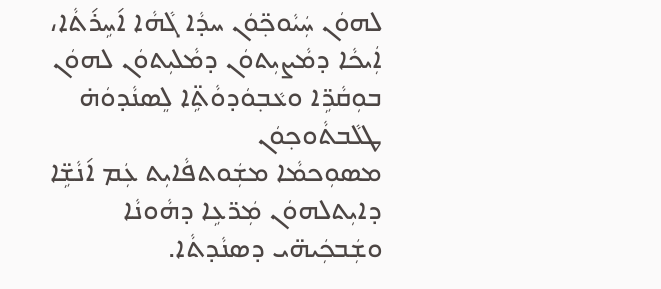ܠܗܘܿܢ ܚܲܝܵܘܟ݂̈ܘܿܢ ܚܕܵܐ ܓܵܗܵܐ ܐ݇ܚܹܪ݇ܬܵܐ، ܐܲܝܟܵܐ ܕܡܵܨܝܼܬܘܿܢ ܕܡܵܠܝܼܬܘܿܢ ܠܗܘܿܢ ܒܘܼܩܵܪܹ̈ܐ ܘܥܵܒ݂ܘܿܕܘܵܬܹ̈ܐ ܠܸܣܢܵܕܘܿܗ̇ ܛܠܵܒܬܵܘܟ݂ܘܿܢ
ܡܣܘܼܟܡܵܐ ܡܫܲܘܬܦܵܐܝܼܬ ܥܲܡ ܐ݇ܢܵܫܹ̈ܐ ܕܐܝܼܬܠܗܘܿܢ ܡܲܪ̈ܥܹܐ ܕܗܵܘܢܵܐ ܘܫܲܒܟܲܝܗ̈ܝ ܕܣܢܵܕܬܵܐ.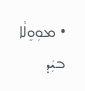• ܡܘܼܘܸܠܵܐ ܒܝܲܕ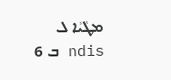ܡܛܵܝܵܐ ܠ ndis ܒ 6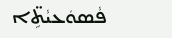ܦܵܣܘܿܥܝܵܬܹ̈ܐ